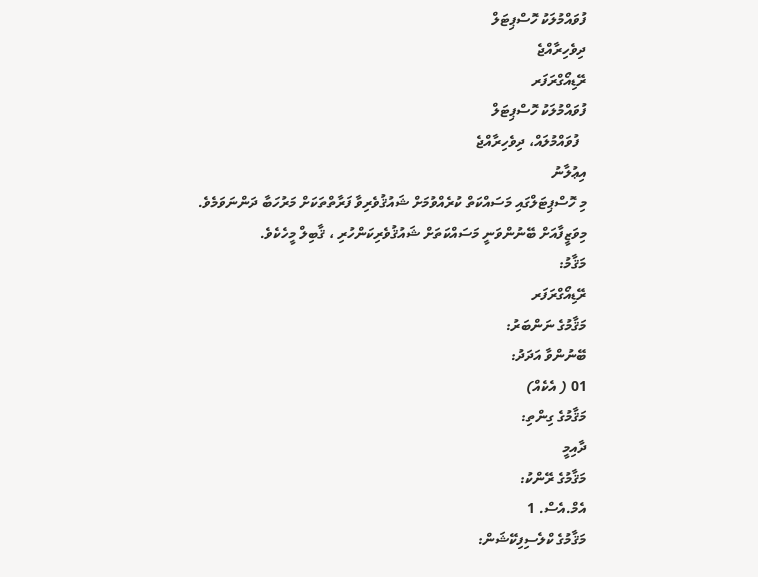ފުވައްމުލަކު ހޮސްޕިޓަލް
ދިވެހިރާއްޖެ
ރޭޑިއޯގްރަފަރ
ފުވައްމުލަކު ހޮސްޕިޓަލް
  ފުވައްމުލައް، ދިވެހިރާއްޖެ
އިޢުލާނު
މި ހޮސްޕިޓަލްގައި މަސައްކަތް ކުރެއްވުމަށް ޝައުޤުވެރިވާ ފަރާތްތަކަށް މަރުހަބާ ދަންނަވަމެވެ. މިވަޒީފާއަށް ބޭނުންވަނީ މަސައްކަތަށް ޝައުޤުވެރިކަންހުރި ، ޤާބިލް މީހެކެވެ.
މަޤާމު:
ރޭޑިއޯގްރަފަރ
މަޤާމުގެ ނަންބަރު:
ބޭނުންވާ އަދަދު:
01 ( އެކެއް)
މަޤާމުގެ ގިންތި:
ދާއިމީ
މަޤާމުގެ ރޭންކު:
އެމް.އެސް. 1
މަޤާމުގެ ކްލެސިފިކޭޝަން: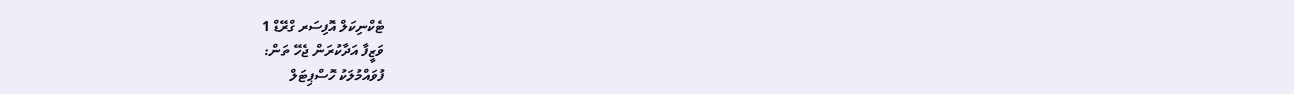ޓެކްނިކަލް އޮފިސަރ ގްރޭޑް 1
ވަޒީފާ އަދާކުރަން ޖެހޭ ތަން:
ފުވައްމުލަކު ހޮސްޕިޓަލް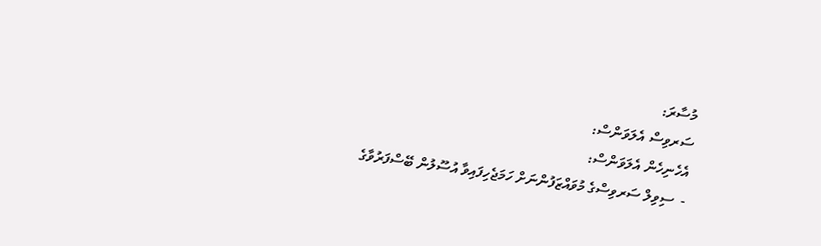މުސާރަ:
ސަރވިސް އެލަވަންސް:
އެހެނިހެން އެލަވަންސް:
-  ސިވިލް ސަރވިސްގެ މުވައްޒަފުންނަށް ހަމަޖެހިފައިވާ އުސޫލުން ބޭސްފަރުވާގެ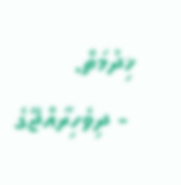ޚިދުމަތް.
 - ދިވެހިރާއްޖޭގެ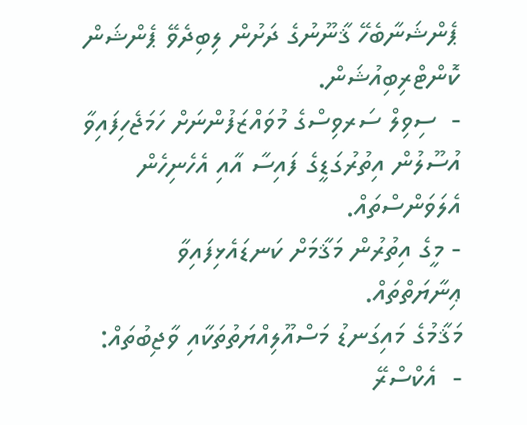ޕެންޝަނާބެހޭ ޤާނޫނުގެ ދަށުން ލިބިދެވޭ ޕެންޝަން ކޮންޓްރިބިއުޝަން.
-  ސިވިލް ސަރވިސްގެ މުވައްޒަފުންނަށް ހަމަޖެހިފައިވާ އުސޫލުން އިތުރުގަޑީގެ ފައިސާ އާއި އެހެނިހެން އެލަވަންސްތައް.
- މީގެ އިތުރުން މަޤާމަށް ކަނޑައެޅިފައިވާ ޢިނާޔަތްތައް.
މަޤާމުގެ މައިގަނޑު މަސްއޫލިއްޔަތުތަކާއި ވާޖިބުތައް:
-  އެކްސްރޭ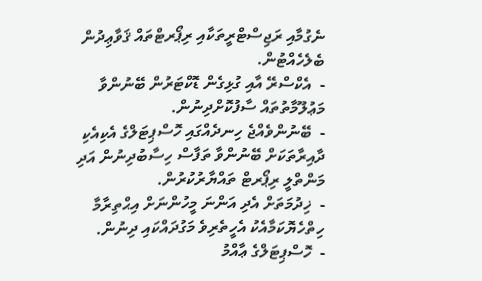ނެގުމާއި ރަޖިސްޓްރީތަކާއި ރިޕޯރޓްތައް ޤަވާޢިދުން ބެލެހެއްޓުން.
-  އެކްސްރޭ އާއި ގުޅިގެން ޑޮކްޓަރުން ބޭނުންވާ މަޢުލޫމާތުތައް ސާފުކޮށްދިނުން.
-  ބޭނުންވެއްޖެ ހިނދެއްގައި ހޮސްޕިޓަލްގެ އެކިއެކި ދާއިރާތަކަށް ބޭނުންވާ ތަފާސް ހިސާބުދިނުން އަދި މަންތްލީ ރިޕޯރޓް ތައްޔާރުކުރުން.
-  ޚިދުމަތަށް އެދި އަންނަ މީހުންނަށް އިޙްތިރާމާ ހިތްހެޔޮކަމާއެކު އެހީތެރިވެ މަގުދައްކައި ދިނުން.
-  ހޮސްޕިޓަލްގެ ޢާއްމު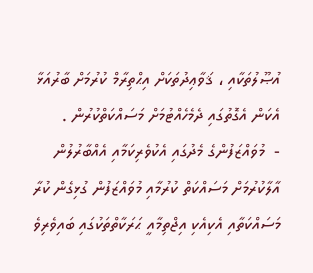އުޞޫލުތަކާއި ، ޤަވާޢިދުތަކަށް އިޙްތިރާމް ކުރުމަށް ބާރުއަޅާ އެކަން އެގޮތުގައި ދެމެހެއްޓުމަށް މަސައްކަތްކުރުން .
-  މުވައްޒަފުންގެ މެދުގައި އެކުވެރިކަމާއި އެއްބާރުލުން އާލާކުރުމަށް މަސައްކަތް ކުރުމާއި މުވައްޒަފުން ގުޅިގެން ކުރާ މަސައްކަތާއި އެކިއެކި އިޖްތިމާއީ ޙަރަކާތްތަކުގައި ބައިވެރިވެ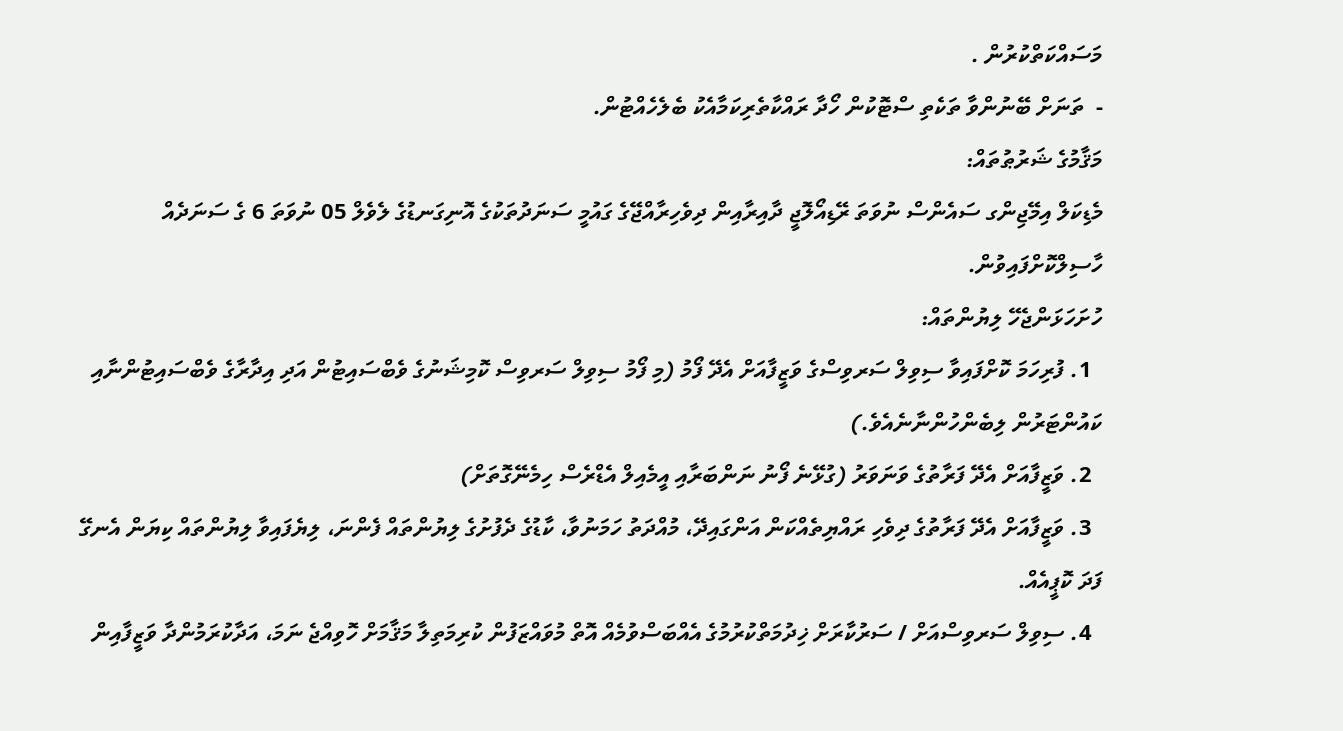މަސައްކަތްކުރުން .
-  ތަނަށް ބޭނުންވާ ތަކެތި ސްޓޮކުން ހޯދާ ރައްކާތެރިކަމާއެކު ބެލެހެއްޓުން.
މަޤާމުގެ ޝަރުޠުތައް:
މެޑިކަލް އިމޭޖިންގ ސައެންސް ނުވަތަ ރޭޑިއޯލޮޖީ ދާއިރާއިން ދިވެހިރާއްޖޭގެ ގައުމީ ސަނަދުތަކުގެ އޮނިގަނޑުގެ ލެވެލް 05 ނުވަތަ 6 ގެ ސަނަދެއް ހާސިލްކޮށްފައިވުން.
ހުށަހަޅަންޖެހޭ ލިޔުންތައް:
  1. ފުރިހަމަ ކޮށްފައިވާ ސިވިލް ސަރވިސްގެ ވަޒީފާއަށް އެދޭ ފޯމު (މި ފޯމު ސިވިލް ސަރވިސް ކޮމިޝަނުގެ ވެބްސައިޓުން އަދި އިދާރާގެ ވެބްސައިޓުންނާއި ކައުންޓަރުން ލިބެންހުންނާނެއެވެ.)
  2. ވަޒީފާއަށް އެދޭ ފަރާތުގެ ވަނަވަރު (ގުޅޭނެ ފޯނު ނަންބަރާއި އީމެއިލް އެޑްރެސް ހިމެނޭގޮތަށް)
  3. ވަޒީފާއަށް އެދޭ ފަރާތުގެ ދިވެހި ރައްޔިތެއްކަން އަންގައިދޭ، މުއްދަތު ހަމަނުވާ، ކާޑުގެ ދެފުށުގެ ލިޔުންތައް ފެންނަ، ލިޔެފައިވާ ލިޔުންތައް ކިޔަން އެނގޭ ފަދަ ކޮޕީއެއް.
  4. ސިވިލް ސަރވިސްއަށް / ސަރުކާރަށް ޚިދުމަތްކުރުމުގެ އެއްބަސްވުމެއް އޮތް މުވައްޒަފުން ކުރިމަތިލާ މަޤާމަށް ހޮވިއްޖެ ނަމަ، އަދާކުރަމުންދާ ވަޒީފާއިން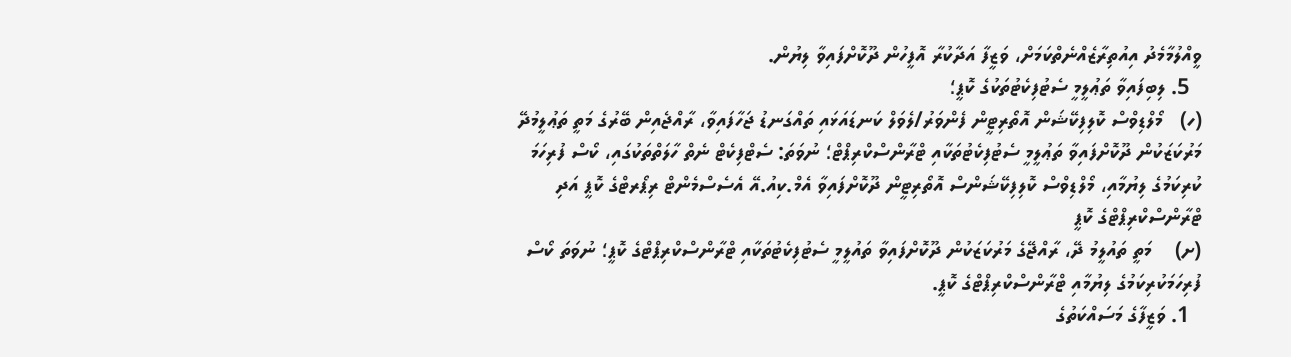ވީއްލުމާމެދު އިއުތިރާޒެއްނެތްކަމަށް، ވަޒީފާ އަދާކުރާ އޮފީހުން ދޫކޮށްފައިވާ ލިޔުން.
  5. ލިބިފައިވާ ތަޢުލީމީ ސެޓުފިކެޓުތަކުގެ ކޮޕީ؛
(ހ)   މޯލްޑިވްސް ކޮލިފިކޭޝަން އޮތޯރިޓީން ފެންވަރު/ލެވަލް ކަނޑައަޅައި ތައްގަނޑު ޖަހާފައިވާ، ރާއްޖެއިން ބޭރުގެ މަތީ ތަޢުލީމުދޭ މަރުކަޒަކުން ދޫކޮށްފައިވާ ތަޢުލީމީ ސެޓުފިކެޓުތަކާއި ޓްރާންސްކްރިޕްޓް؛ ނުވަތަ: ސެޓްފިކެޓް ނެތް ހާލަތްތަކުގައި، ކޯސް ފުރިހަމަ ކުރިކަމުގެ ލިޔުމާއި، މޯލްޑިވްސް ކޮލިފިކޭޝަންސް އޮތޯރިޓީން ދޫކޮށްފައިވާ އެމް.ކިއު.އޭ އެސެސްމެންޓް ރިޕޯރޓްގެ ކޮޕީ އަދި ޓްރާންސްކްރިޕްޓްގެ ކޮޕީ
(ށ)    މަތީ ތައުލީމު ދޭ، ރާއްޖޭގެ މަރުކަޒަކުން ދޫކޮށްފައިވާ ތައުލީމީ ސެޓުފިކެޓުތަކާއި ޓްރާންސްކްރިޕްޓްގެ ކޮޕީ؛ ނުވަތަ ކޯސް ފުރިހަމަކުރިކަމުގެ ލިޔުމާއި ޓްރާންސްކްރިޕްޓްގެ ކޮޕީ.
  1. ވަޒީފާގެ މަސައްކަތުގެ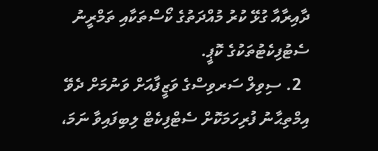ދާއިރާއާ ގުޅޭ ކުރު މުއްދަތުގެ ކޯސްތަކާއި ތަމްރީނު ސެޓުފިކެޓުތަކުގެ ކޮޕީ.
  2. ސިވިލް ސަރވިސްގެ ވަޒީފާއަށް ވަނުމަށް ދެވޭ އިމްތިޙާނު ފުރިހަމަކޮށް ސެޓްފިކެޓް ލިބިފައިވާ ނަމަ،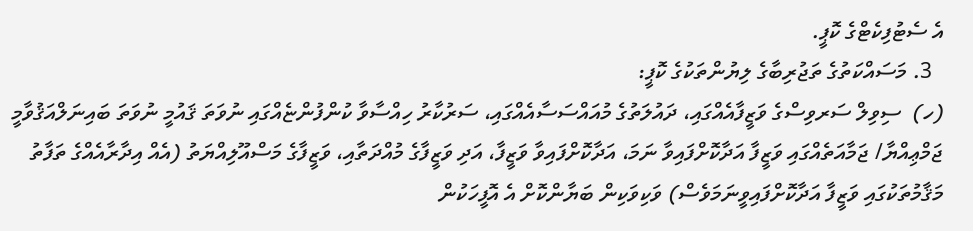އެ ސެޓުފިކެޓްގެ ކޮޕީ.
  3. މަސައްކަތުގެ ތަޖުރިބާގެ ލިޔުންތަކުގެ ކޮޕީ:
(ހ)  ސިވިލް ސަރވިސްގެ ވަޒީފާއެއްގައި، ދައުލަތުގެ މުއައްސަސާއެއްގައި، ސަރުކާރު ހިއްސާވާ ކުންފުންޏެއްގައި ނުވަތަ ޤައުމީ ނުވަތަ ބައިނަލްއަޤުވާމީ ޖަމްޢިއްޔާ/ ޖަމާއަތެއްގައި ވަޒީފާ އަދާކޮށްފައިވާ ނަމަ، އަދާކޮށްފައިވާ ވަޒީފާ، އަދި ވަޒީފާގެ މުއްދަތާއި، ވަޒީފާގެ މަސްއޫލިއްޔަތު (އެއް އިދާރާއެއްގެ ތަފާތު މަޤާމުތަކުގައި ވަޒީފާ އަދާކޮށްފައިވީނަމަވެސް) ވަކިވަކިން ބަޔާންކޮށް އެ އޮފީހަކުން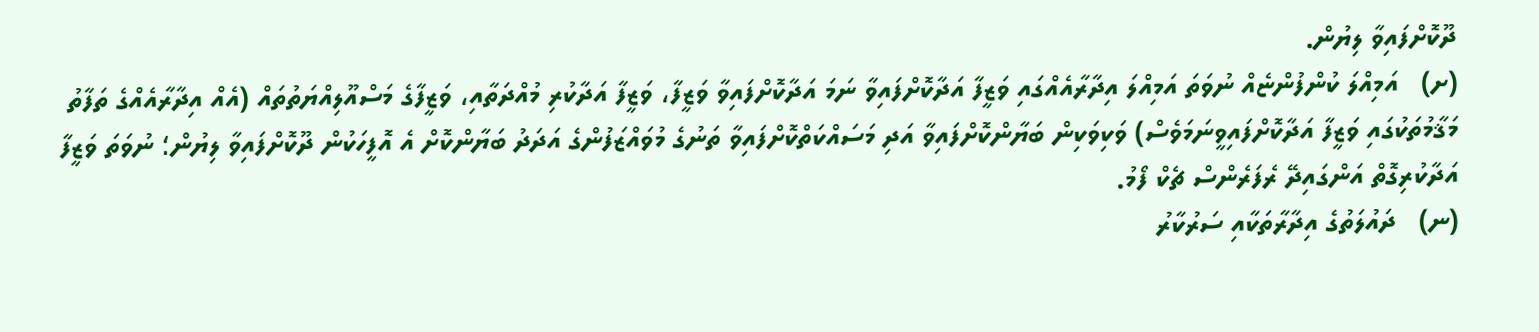ދޫކޮށްފައިވާ ލިޔުން.
(ށ)   އަމިއްލަ ކުންފުންޏެއް ނުވަތަ އަމިއްލަ އިދާރާއެއްގައި ވަޒީފާ އަދާކޮށްފައިވާ ނަމަ އަދާކޮށްފައިވާ ވަޒީފާ، ވަޒީފާ އަދާކުރި މުއްދަތާއި، ވަޒީފާގެ މަސްއޫލިއްޔަތުތައް (އެއް އިދާރާއެއްގެ ތަފާތު މަޤާމުތަކުގައި ވަޒީފާ އަދާކޮށްފައިވީނަމަވެސް) ވަކިވަކިން ބަޔާންކޮށްފައިވާ އަދި މަސައްކަތްކޮށްފައިވާ ތަނުގެ މުވައްޒަފުންގެ އަދަދު ބަޔާންކޮށް އެ އޮފީހަކުން ދޫކޮށްފައިވާ ލިޔުން؛ ނުވަތަ ވަޒީފާ އަދާކުރިގޮތް އަންގައިދޭ ރެފަރެންސް ޗެކް ފޯމު.
(ނ)   ދައުލަތުގެ އިދާރާތަކާއި ސަރުކާރު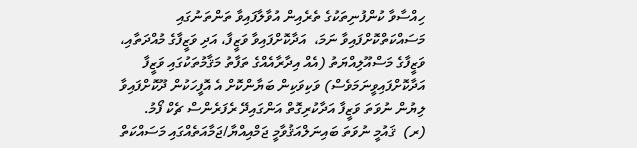ހިއްސާވާ ކުންފުނިތަކުގެ ތެރެއިން އުވާލާފައިވާ ތަންތަނުގައި މަސައްކަތްކޮށްފައިވާ ނަމަ،  އަދާކޮށްފައިވާ ވަޒީފާ، އަދި ވަޒީފާގެ މުއްދަތާއި، ވަޒީފާގެ މަސްއޫލިއްޔަތު (އެއް އިދާރާއެއްގެ ތަފާތު މަޤާމުތަކުގައި ވަޒީފާ އަދާކޮށްފައިވީނަމަވެސް) ވަކިވަކިން ބަޔާންކޮށް އެ އޮފީހަކުން ދޫކޮށްފައިވާ ލިޔުން ނުވަތަ ވަޒީފާ އަދާކުރިގޮތް އަންގައިދޭ ރެފަރެންސް ޗެކް ފޯމު.
(ރ)  ޤައުމީ ނުވަތަ ބައިނަލްއަޤުވާމީ ޖަމްއިއްޔާ/ޖަމާއަތެއްގައި މަސައްކަތް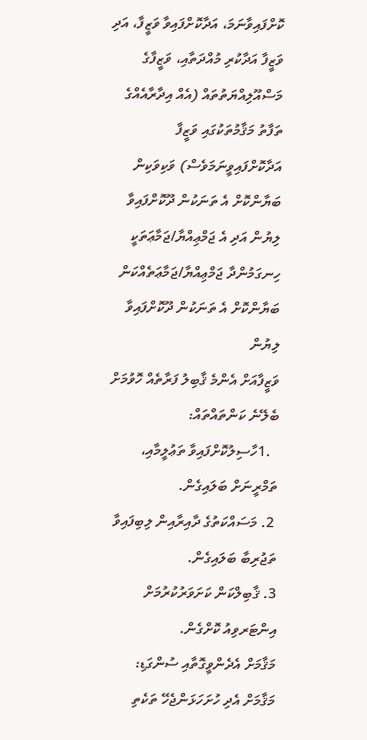ކޮށްފައިވާނަމަ، އަދާކޮށްފައިވާ ވަޒީފާ، އަދި ވަޒީފާ އަދާކުރި މުއްދަތާއި، ވަޒީފާގެ މަސްއޫލިއްޔަތުތައް (އެއް އިދާރާއެއްގެ ތަފާތު މަޤާމުތަކުގައި ވަޒީފާ އަދާކޮށްފައިވީނަމަވެސް) ވަކިވަކިން ބަޔާންކޮށް އެ ތަނަކުން ދޫކޮށްފައިވާ ލިޔުން އަދި އެ ޖަމްޢިއްޔާ/ޖަމާޢަތަކީ ހިނގަމުންދާ ޖަމްޢިއްޔާ/ޖަމާޢަތެއްކަން ބަޔާންކޮށް އެ ތަނަކުން ދޫކޮށްފައިވާ ލިޔުން
ވަޒީފާއަށް އެންމެ ޤާބިލު ފަރާތެއް ހޮވުމަށް ބެލޭނެ ކަންތައްތައް:
  .1ހާސިލުކޮށްފައިވާ ތަޢުލީމާއި، ތަމްރީނަށް ބަލައިގެން.
 2. މަސައްކަތުގެ ދާއިރާއިން ލިބިފައިވާ ތަޖުރިބާ ބަލައިގެން.
3. ޤާބިލްކަން ކަށަވަރުކުރުމަށް އިންޓަރވިއު ކޮށްގެން.
މަޤާމަށް އެދެންވީގޮތާއި ސުންގަޑި:
މަޤާމަށް އެދި ހުށަހަޅަންޖެހޭ ތަކެތި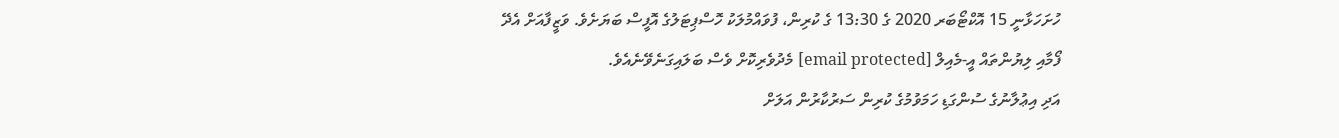ހުށަހަޅާނީ 15 އޮކްޓޯބަރ 2020 ގެ 13:30 ގެ ކުރިން، ފުވައްމުލަކު ހޮސްޕިޓަލުގެ އޮފީސް ބަޔަށެވެ. ވަޒީފާއަށް އެދޭ ފޯމާއި ލިޔުންތައް އީ-މެއިލް [email protected] މެދުވެރިކޮށް ވެސް ބަލައިގަނެވޭނެއެވެ.
އަދި އިޢުލާނުގެ ސުންގަޑި ހަމަވުމުގެ ކުރިން ސަރުކާރުން އަލަށް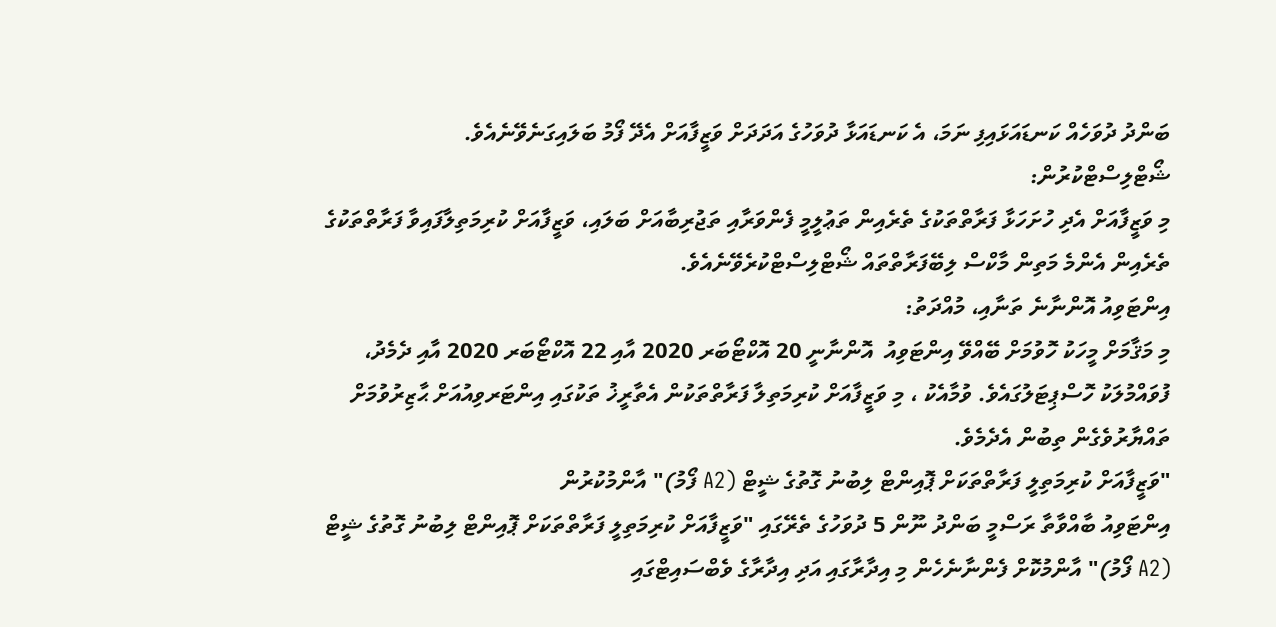ބަންދު ދުވަހެއް ކަނޑައަޅައިފި ނަމަ، އެ ކަނޑައަޅާ ދުވަހުގެ އަދަދަށް ވަޒީފާއަށް އެދޭ ފޯމު ބަލައިގަނެވޭނެއެވެ.
ޝޯޓްލިސްޓްކުރުން:
މި ވަޒީފާއަށް އެދި ހުށަހަޅާ ފަރާތްތަކުގެ ތެރެއިން ތަޢުލީމީ ފެންވަރާއި ތަޖުރިބާއަށް ބަލައި، ވަޒީފާއަށް ކުރިމަތިލާފައިވާ ފަރާތްތަކުގެ ތެރެއިން އެންމެ މަތިން މާކްސް ލިބޭފަރާތްތައް ޝޯޓްލިސްޓްކުރެވޭނެއެވެ.
އިންޓަވިއު އޮންނާނެ ތަނާއި، މުއްދަތު:
މި މަޤާމަށް މީހަކު ހޮވުމަށް ބޭއްވޭ އިންޓަވިއު  އޮންނާނީ 20 އޮކްޓޯބަރ 2020 އާއި 22 އޮކްޓޯބަރ 2020 އާއި ދެމެދު، ފުވައްމުލަކު ހޮސްޕިޓަލުގައެވެ. ވުމާއެކު ، މި ވަޒީފާއަށް ކުރިމަތިލާ ފަރާތްތަކުން އެތާރީޚު ތަކުގައި އިންޓަރވިއުއަށް ޙާޒިރުވުމަށް ތައްޔާރުވެގެން ތިބުން އެދެމެވެ.
"ވަޒީފާއަށް ކުރިމަތިލީ ފަރާތްތަކަށް ޕޮއިންޓް ލިބުނު ގޮތުގެ ޝީޓް (A2 ފޯމު)" އާންމުކުރުން
އިންޓަވިއު ބާއްވާތާ ރަސްމީ ބަންދު ނޫން 5 ދުވަހުގެ ތެރޭގައި "ވަޒީފާއަށް ކުރިމަތިލީ ފަރާތްތަކަށް ޕޮއިންޓް ލިބުނު ގޮތުގެ ޝީޓް (A2 ފޯމު)" އާންމުކޮށް ފެންނާނެހެން މި އިދާރާގައި އަދި އިދާރާގެ ވެބްސައިޓްގައި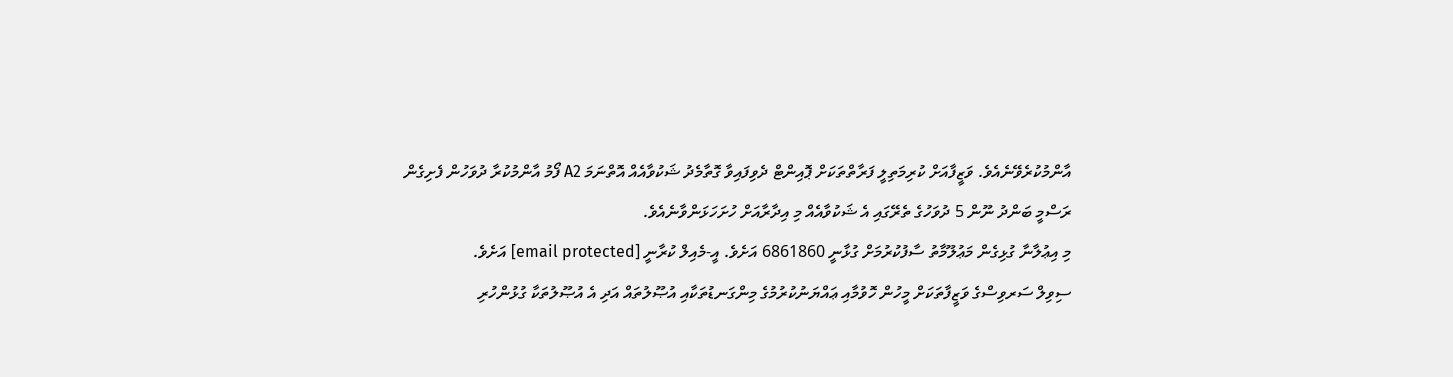އާންމުކުރެވޭނެއެވެ. ވަޒީފާއަށް ކުރިމަތިލީ ފަރާތްތަކަށް ޕޮއިންޓް ދެވިފައިވާ ގޮތާމެދު ޝަކުވާއެއް އޮތްނަމަ A2 ފޯމު އާންމުކުރާ ދުވަހުން ފެށިގެން ރަސްމީ ބަންދު ނޫން 5 ދުވަހުގެ ތެރޭގައި އެ ޝަކުވާއެއް މި އިދާރާއަށް ހުށަހަޅަންވާނެއެވެ.
މި އިޢުލާނާ ގުޅިގެން މަޢުލޫމާތު ސާފުކުރުމަށް ގުޅާނީ 6861860 އަށެވެ. އީ-މެއިލް ކުރާނީ [email protected] އަށެވެ.
ސިވިލް ސަރވިސްގެ ވަޒީފާތަކަށް މީހުން ހޮވުމާއި ޢައްޔަނުކުރުމުގެ މިންގަނޑުތަކާއި އުޞޫލުތައް އަދި އެ އުޞޫލުތަކާ ގުޅުންހުރި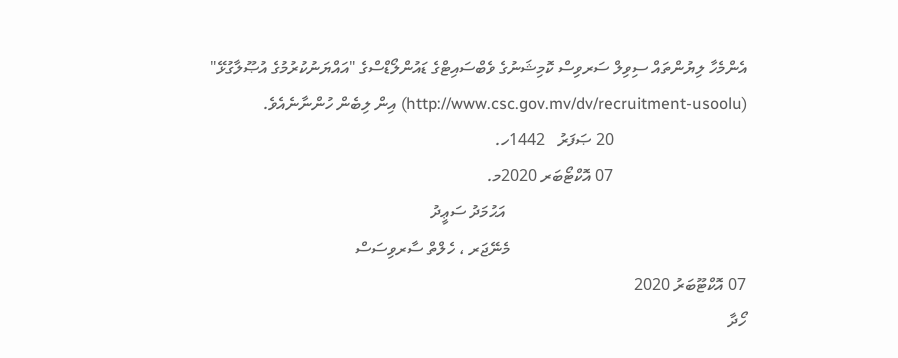އެންމެހާ ލިޔުންތައް ސިވިލް ސަރވިސް ކޮމިޝަނުގެ ވެބްސައިޓްގެ ޑައުންލޯޑްސްގެ "އައްޔަނުކުރުމުގެ އުޞޫލާގުޅޭ" (http://www.csc.gov.mv/dv/recruitment-usoolu) އިން ލިބެން ހުންނާނެއެވެ.
                                20 ޞަފަރު   1442ހ.
                                07 އޮކްޓޯބަރ 2020މ.
                                                          އަޙުމަދު ސަޢީދު
                                                         މެނޭޖަރ ، ހެލްތް ސާރވިސަސް
07 އޮކްޓޫބަރު 2020
ހޯދާ